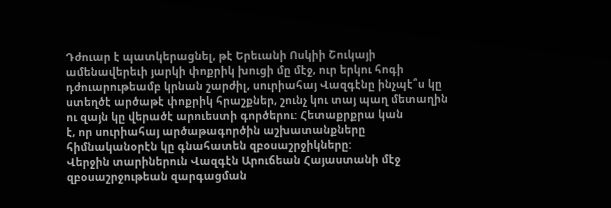Դժուար է պատկերացնել, թէ Երեւանի Ոսկիի Շուկայի ամենավերեւի յարկի փոքրիկ խուցի մը մէջ, ուր երկու հոգի դժուարութեամբ կրնան շարժիլ, սուրիահայ Վազգէնը ինչպէ՞ս կը ստեղծէ արծաթէ փոքրիկ հրաշքներ, շունչ կու տայ պաղ մետաղին ու զայն կը վերածէ արուեստի գործերու: Հետաքրքրա կան
է, որ սուրիահայ արծաթագործին աշխատանքները հիմնականօրէն կը գնահատեն զբօսաշրջիկները:
Վերջին տարիներուն Վազգէն Արուճեան Հայաստանի մէջ զբօսաշրջութեան զարգացման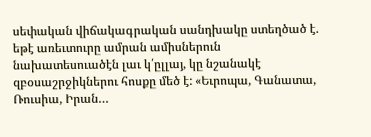սեփական վիճակագրական սանդխակը ստեղծած է. եթէ առեւտուրը ամրան ամիսներուն նախատեսուածէն լաւ կ՛ըլլայ, կը նշանակէ զբօսաշրջիկներու հոսքը մեծ է: «Եւրոպա, Գանատա, Ռուսիա, Իրան…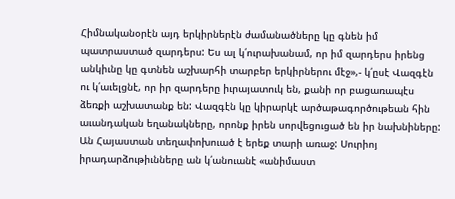Հիմնականօրէն այդ երկիրներէն ժամանածները կը գնեն իմ պատրաստած զարդերս: Ես ալ կ՛ուրախանամ, որ իմ զարդերս իրենց անկիւնը կը գտնեն աշխարհի տարբեր երկիրներու մէջ»,- կ՛ըսէ Վազգէն ու կ՛աւելցնէ, որ իր զարդերը իւրայատուկ են, քանի որ բացառապէս ձեռքի աշխատանք են: Վազգէն կը կիրարկէ արծաթագործութեան հին աւանդական եղանակները, որոնք իրեն սորվեցուցած են իր նախնիները:
Ան Հայաստան տեղափոխուած է երեք տարի առաջ: Սուրիոյ իրադարձութիւնները ան կ՛անուանէ «անիմաստ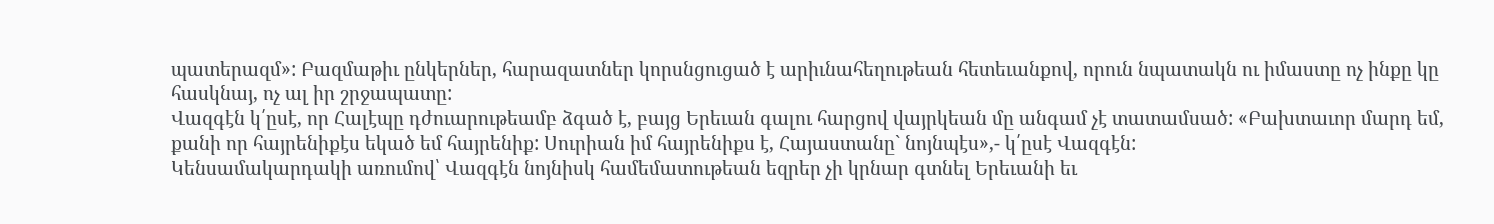պատերազմ»: Բազմաթիւ ընկերներ, հարազատներ կորսնցուցած է արիւնահեղութեան հետեւանքով, որուն նպատակն ու իմաստը ոչ ինքը կը հասկնայ, ոչ ալ իր շրջապատը:
Վազգէն կ՛ըսէ, որ Հալէպը դժուարութեամբ ձգած է, բայց Երեւան գալու հարցով վայրկեան մը անգամ չէ տատամսած: «Բախտաւոր մարդ եմ, քանի որ հայրենիքէս եկած եմ հայրենիք: Սուրիան իմ հայրենիքս է, Հայաստանը` նոյնպէս»,- կ՛ըսէ Վազգէն:
Կենսամակարդակի առումով՝ Վազգէն նոյնիսկ համեմատութեան եզրեր չի կրնար գտնել Երեւանի եւ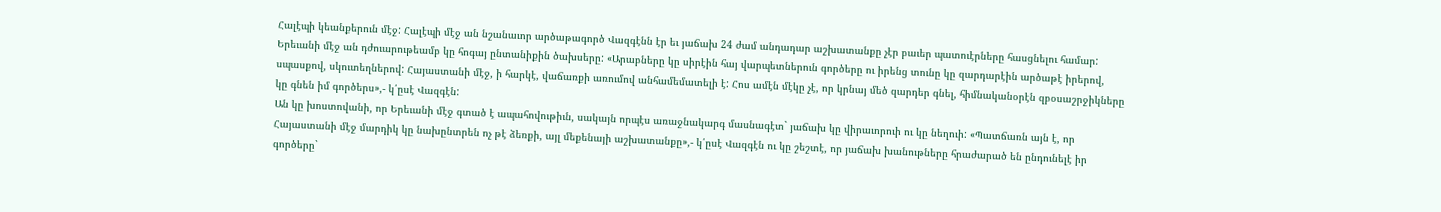Հալէպի կեանքերուն մէջ: Հալէպի մէջ ան նշանաւոր արծաթագործ Վազգէնն էր եւ յաճախ 24 ժամ անդադար աշխատանքը չէր բաւեր պատուէրները հասցնելու համար: Երեւանի մէջ ան դժուարութեամբ կը հոգայ ընտանիքին ծախսերը: «Արաբները կը սիրէին հայ վարպետներուն գործերը ու իրենց տունը կը զարդարէին արծաթէ իրերով, սպասքով, սկուտեղներով: Հայաստանի մէջ, ի հարկէ, վաճառքի առումով անհամեմատելի է: Հոս ամէն մէկը չէ, որ կրնայ մեծ զարդեր գնել, հիմնականօրէն զբօսաշրջիկները կը գնեն իմ գործերս»,- կ՛ըսէ Վազգէն:
Ան կը խոստովանի, որ Երեւանի մէջ գտած է ապահովութիւն, սակայն որպէս առաջնակարգ մասնագէտ` յաճախ կը վիրաւորուի ու կը նեղուի: «Պատճառն այն է, որ Հայաստանի մէջ մարդիկ կը նախընտրեն ոչ թէ ձեռքի, այլ մեքենայի աշխատանքը»,- կ՛ըսէ Վազգէն ու կը շեշտէ, որ յաճախ խանութները հրաժարած են ընդունելէ իր գործերը`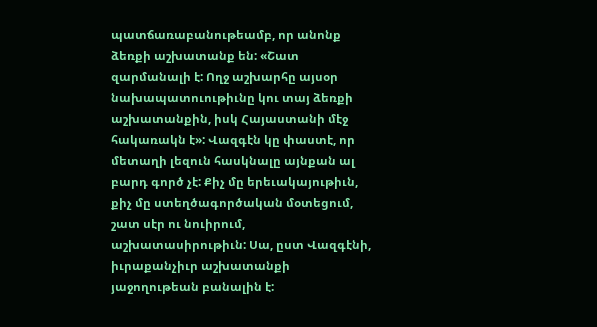պատճառաբանութեամբ, որ անոնք ձեռքի աշխատանք են: «Շատ զարմանալի է: Ողջ աշխարհը այսօր նախապատուութիւնը կու տայ ձեռքի աշխատանքին, իսկ Հայաստանի մէջ հակառակն է»: Վազգէն կը փաստէ, որ մետաղի լեզուն հասկնալը այնքան ալ բարդ գործ չէ: Քիչ մը երեւակայութիւն, քիչ մը ստեղծագործական մօտեցում, շատ սէր ու նուիրում, աշխատասիրութիւն: Սա, ըստ Վազգէնի, իւրաքանչիւր աշխատանքի յաջողութեան բանալին է: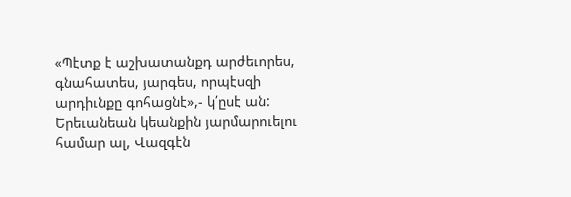«Պէտք է աշխատանքդ արժեւորես, գնահատես, յարգես, որպէսզի արդիւնքը գոհացնէ»,- կ՛ըսէ ան: Երեւանեան կեանքին յարմարուելու համար ալ, Վազգէն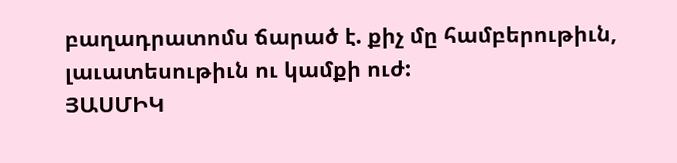բաղադրատոմս ճարած է. քիչ մը համբերութիւն, լաւատեսութիւն ու կամքի ուժ:
ՅԱՍՄԻԿ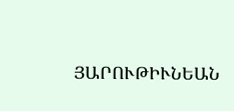ՅԱՐՈՒԹԻՒՆԵԱՆ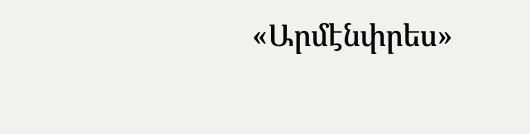«Արմէնփրես»